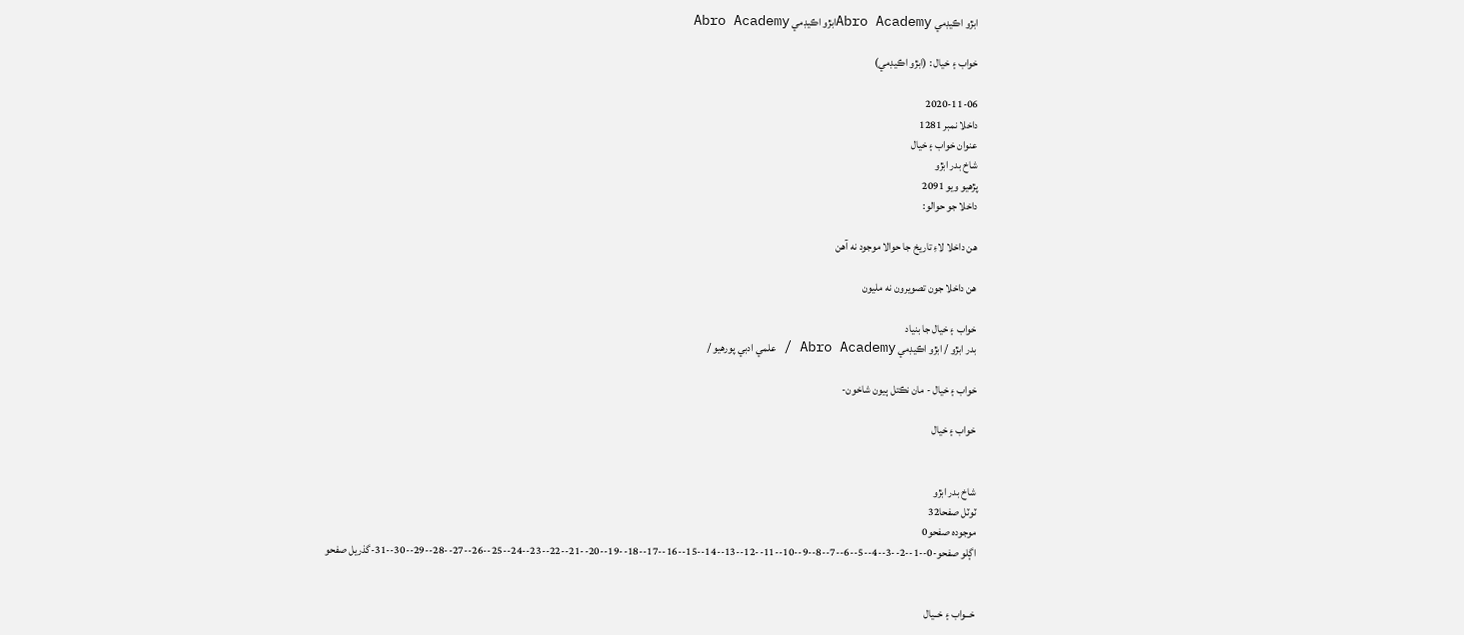ابڙو اڪيڊمي Abro Academyابڙو اڪيڊمي Abro Academy

خواب ۽ خيال : (ابڙو اڪيڊمي)

2020-11-06
داخلا نمبر 1281
عنوان خواب ۽ خيال
شاخ بدر ابڙو
پڙهيو ويو 2091
داخلا جو حوالو:

هن داخلا لاءِ تاريخ جا حوالا موجود نه آهن

هن داخلا جون تصويرون نه مليون

خواب ۽ خيال جا بنياد
بدر ابڙو / ابڙو اڪيڊمي Abro Academy / علمي ادبي پورهيو /

خواب ۽ خيال - مان نڪتل ٻيون شاخون-

خواب ۽ خيال


شاخ بدر ابڙو
ٽوٽل صفحا32
موجودہ صفحو0
اڳلو صفحو-0--1--2--3--4--5--6--7--8--9--10--11--12--13--14--15--16--17--18--19--20--21--22--23--24--25--26--27--28--29--30--31-گذريل صفحو


خــواب ۽ خــيال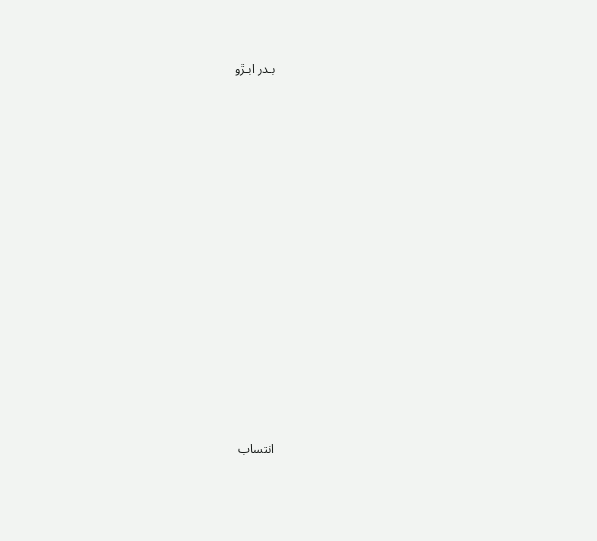بـدر ابـڙو


















انتساب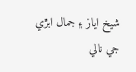شيخ اياز ۽ جمال ابڙي جي نالي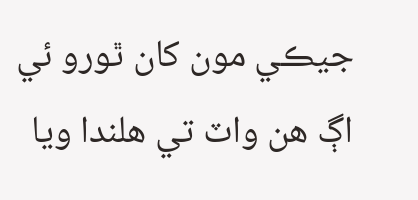جيڪي مون کان ٿورو ئي اڳ هن واٽ تي هلندا ويا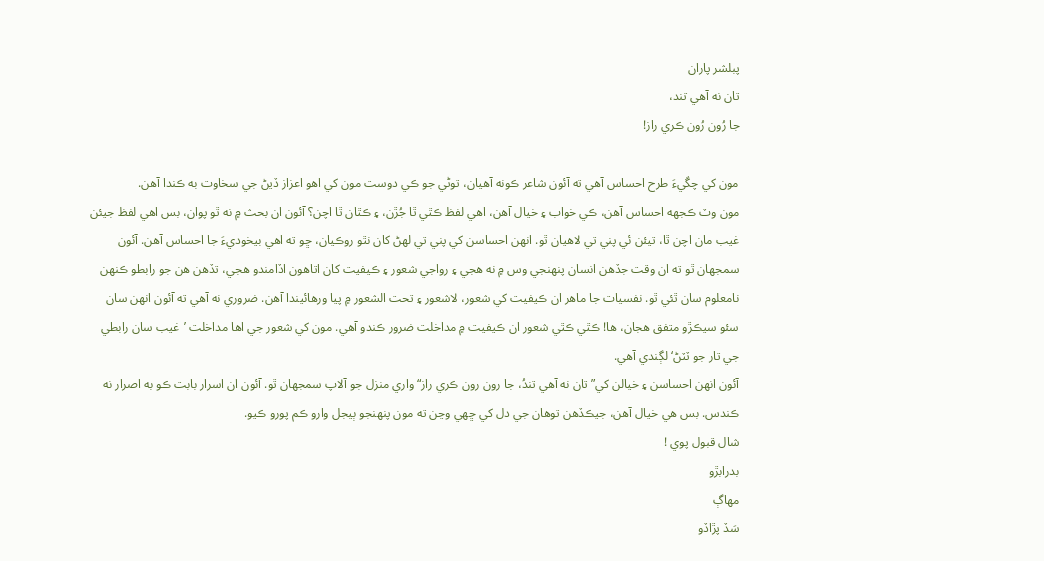پبلشر پاران
تان نه آهي تند،
جا رُون رُون ڪري راز!

مون کي چڱيءَ طرح احساس آهي ته آئون شاعر ڪونه آهيان، توڻي جو ڪي دوست مون کي اهو اعزاز ڏيڻ جي سخاوت به ڪندا آهن.
مون وٽ ڪجهه احساس آهن، ڪي خواب ۽ خيال آهن، اهي لفظ ڪٿي ٿا جُڙن، ۽ ڪٿان ٿا اچن؟ آئون ان بحث ۾ نه ٿو پوان، بس اهي لفظ جيئن غيب مان اچن ٿا، تيئن ئي پني تي لاهيان ٿو. انهن احساسن کي پني تي لهڻ کان نٿو روڪيان، ڇو ته اهي بيخوديءَ جا احساس آهن. آئون سمجهان ٿو ته ان وقت جڏهن انسان پنهنجي وس ۾ نه هجي ۽ رواجي شعور ۽ ڪيفيت کان اتاهون اڏامندو هجي، تڏهن هن جو رابطو ڪنهن نامعلوم سان ٿئي ٿو. نفسيات جا ماهر ان ڪيفيت کي شعور، لاشعور ۽ تحت الشعور ۾ پيا ورهائيندا آهن. ضروري نه آهي ته آئون انهن سان سئو سيڪڙو متفق هجان، ها! ڪٿي ڪٿي شعور ان ڪيفيت ۾ مداخلت ضرور ڪندو آهي. مون کي شعور جي اها مداخلت ’غيب سان رابطي جي تار جو ٽٽڻ‘ لڳندي آهي.
آئون انهن احساسن ۽ خيالن کي”تان نه آهي تندُ، جا رون رون ڪري راز“ واري منزل جو آلاپ سمجهان ٿو. آئون ان اسرار بابت ڪو به اصرار نه ڪندس. بس هي خيال آهن، جيڪڏهن توهان جي دل کي ڇهي وڃن ته مون پنهنجو ٻيجل وارو ڪم پورو ڪيو.
شال قبول پوي !
بدرابڙو
مهاڳ
سَڏ پڙاڏو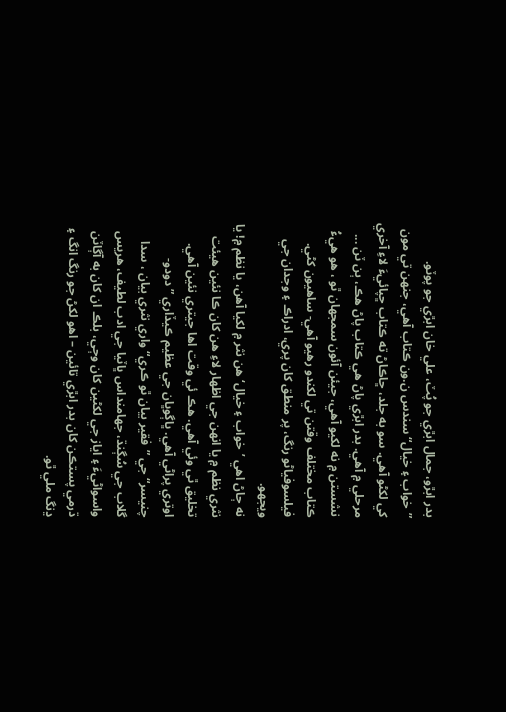بدر ابڙو، جمال ابڙي جو پُٽ، علي خان ابڙي جو پوٽو. ”خواب ۽ خيال“ سندس ن.ون ڪتاب آهي، جنهن تي مون کي لکڻو آهي. سو به جلد، ڇاڪاڻ ته ڪتاب ڇپائيءَ لاءِ آخري مرحلي ۾ آهي. بدر ابڙي پاڻ هي ڪتاب پاڻ هڪ، ٻن ٽن ... نشستن ۾ نه لکيو آهي، جيئن آئون سمجهان ٿو ، هو هيءُ ڪتاب مختلف وقتن تي لکندو رهيو آهي- ساهيون کڻي. فيلسوفياڻو رنگ، پر منطق کان پري، ادراڪ ۽ وجدان جي ويجهو.
نه ڄاڻ اهي ’خواب ۽ خيال‘ هن نثر ۾ لکيا آهن، يا نظم ۾! يا نثري نظم ۾ يا انهن جي اظهار لاءِ هن کان ڪا نئين هيئت تخليق ٿي وئي آهي. هڪ ئي وقت اها جيتري نئين آهي. اوتري پراڻي آهي. ڀاڳوڀان جي عظيم ڪيڏاري ”دودو-چنيسر“ جي ”فقير بيان ٿو ڪري“ واري نثري بيان ، سدا گلاب جي سُڳنڌ، جهامنداس ڀاٽيا جي ادب لطيف، هريس واسواڻيءَ ۽ اياز جي لکڻين کان وڄي، بلڪ ان کان به آڳاٽن ڌرمي پستڪن کان بدر ابڙي تائين – اهو لکڻ جو رنگ انگ ۽ ڍنگ ملي ٿو.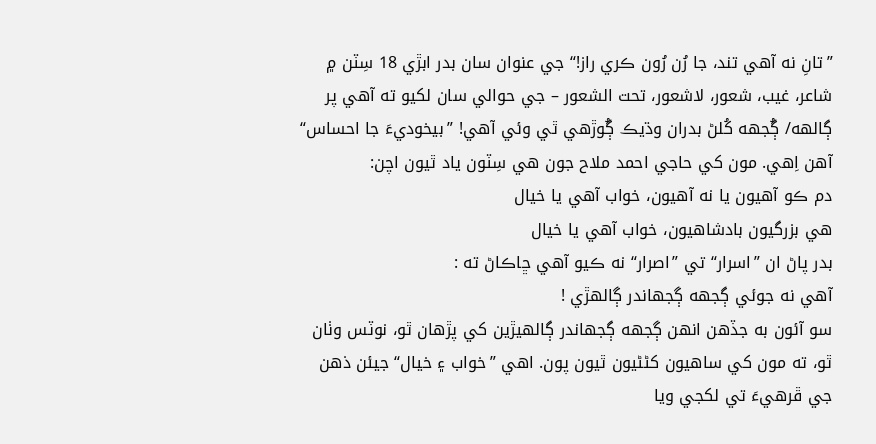”تانِ نه آهي تند، جا رُن رُون ڪري راز!“ جي عنوان سان بدر ابڙي 18 سِٽن ۾ شاعر، غيب، شعور، لاشعور، تحت الشعور – جي حوالي سان لکيو ته آهي پر ڳالهه/ ڳُجهه کُلڻ بدران وڌيڪ ڳُوڙهي ٿي وئي آهي! ”بيخوديءَ جا احساس“ آهن اِهي. مون کي حاجي احمد ملاح جون هي سِٽون ياد ٿيون اچن:
دم ڪو آهيون يا نه آهيون، خواب آهي يا خيال
هي بزرگيون بادشاهيون، خواب آهي يا خيال
بدر پاڻ ان ”اسرار“ تي ”اصرار“ نه ڪيو آهي ڇاڪاڻ ته :
آهي نه جوئي ڳجهه ڳجهاندر ڳالهڙي !
سو آئون به جڏهن انهن ڳجهه ڳجهاندر ڳالهيڙين کي پڙهان ٿو، نوٽس وٺان ٿو، ته مون کي ساهيون کڻڻيون ٿيون پون. اهي ”خواب ۽ خيال“ جيئن ذهن جي ڦرهيءَ تي لکجي ويا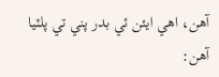آهن، اهي ايئن ئي بدر پني تي پلٽيا آهن: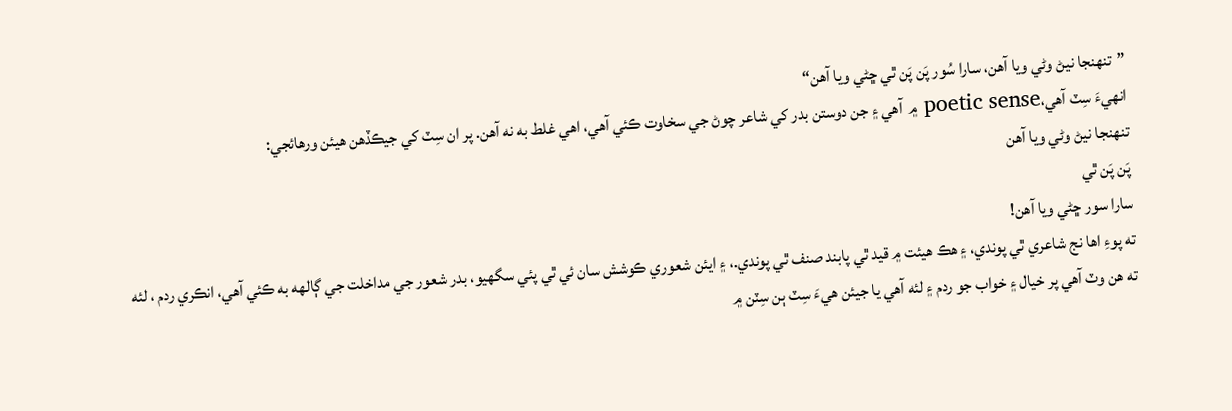”تنهنجا نيڻ وڻي ويا آهن، سارا سُور پَن پَن ٿي ڇڻي ويا آهن“
انهيءَ سِٽ آهي،poetic sense ۾ آهي ۽ جن دوستن بدر کي شاعر چوڻ جي سخاوت ڪئي آهي، اهي غلط به نه آهن. پر ان سِٽ کي جيڪڏهن هيئن ورهائجي:
تنهنجا نيڻ وڻي ويا آهن
پَن پَن ٿي
سارا سور ڇڻي ويا آهن!
ته پوءِ اها نج شاعري ٿي پوندي، ۽ هڪ هيئت ۾ قيد ٿي پابند صنف ٿي پوندي.، ۽ ايئن شعوري ڪوشش سان ئي ٿي پئي سگهيو، بدر شعور جي مداخلت جي ڳالهه به ڪئي آهي، انڪري ردم ، لئه ته هن وٽ آهي پر خيال ۽ خواب جو ردم ۽ لئه آهي يا جيئن هيءَ سِٽ ٻن سِٽن ۾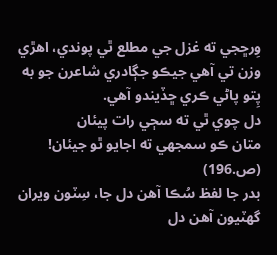وِرڇجي ته غزل جي مطلع ٿي پوندي، اهڙي وزن تي آهي جيڪو جڳادري شاعرن جو به پِتو پاڻي ڪري ڇڏيندو آهي.
دل چوي ٿي ته سڄي رات پيئان
متان ڪو سمجهي ته اجايو ٿو جيئان!
(ص.196)
بدر جا لفظ سُڪا آهن دل جا، سِٽون ويران گهٽيون آهن دل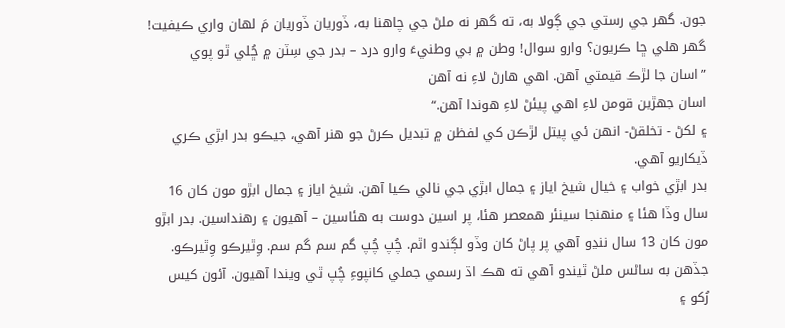جون. گهر جي رستي جي ڳولا به، ته گهر نه ملڻ جي چاهنا به، ڏوريان ڏوريان مَ لهان واري ڪيفيت! گهر هلي ڇا ڪريون؟ وارو سوال! وطن ۾ بي وطنيءَ وارو درد – بدر جي سِٽن ۾ ڇُلي ٿو پوي
”اسان جا لڙڪ قيمتي آهن. اهي هارڻ لاءِ نه آهن
اسان جهڙين قومن لاءِ اهي پيئڻ لاءِ هوندا آهن.“
۽ لکڻ - تخلقڻ- انهن ئي پيتل لڙڪن کي لفظن ۾ تبديل ڪرڻ جو هنر آهي، جيڪو بدر ابڙي ڪري ڏيکاريو آهي.
بدر ابڙي خواب ۽ خيال شيخ اياز ۽ جمال ابڙي جي نالي ڪيا آهن. شيخ اياز ۽ جمال ابڙو مون کان 16 سال وڏا هئا ۽ منهنجا سينئر همعصر هئا، پر اسين دوست به هئاسين – آهيون ۽ رهنداسين. بدر ابڙو مون کان 13 سال ننڍو آهي پر پاڻ کان وڏو لڳندو اٿم. چُپ چُپ گم سم گم سم. وِٿيرڪو وِٿيرڪو. جڏهن به ساڻس ملڻ ٿيندو آهي ته هڪ اڌ رسمي جملي کانپوءِ چُپ ٿي ويندا آهيون. آئون کيس رُکو ۽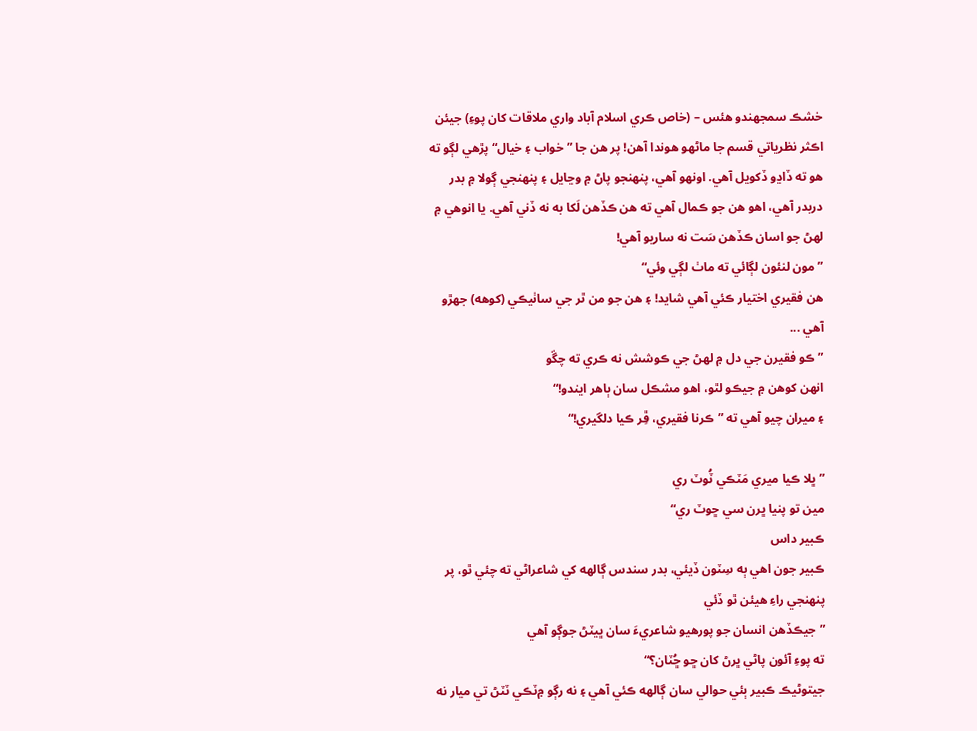خشڪ سمجهندو هئس – (خاص ڪري اسلام آباد واري ملاقات کان پوءِ) جيئن اڪثر نظرياتي قسم جا ماڻهو هوندا آهن! پر هن جا ”خواب ۽ خيال“ پڙهي لڳو ته هو ته ڏاڍو ڏکويل آهي. اونهو آهي، پنهنجو پاڻ ۾ وڃايل ۽ پنهنجي ڳولا ۾ بدر دربدر آهي، اهو هن جو ڪمال آهي ته هن ڪڏهن لَکا به نه ڏني آهي. يا انوهي ۾ لهڻ جو اسان ڪڏهن سَت نه ساريو آهي!
”مون لنئون لڳائي ته ماٺ لڳي وئي“
هن فقيري اختيار ڪئي آهي شايد! ۽ هن جو من ٿر جي ساٺيڪي (کوهه) جهڙو آهي ...
”ڪو فقيرن جي دل ۾ لهڻ جي ڪوشش نه ڪري ته چڱو
انهن کوهن ۾ جيڪو لٿو، اهو مشڪل سان ٻاهر ايندو!“
۽ ميران چيو آهي ته ”ڪرنا فقيري، ڦِر ڪيا دلگيري!“

”ڀلا ڪيا ميري مَٽڪي ٽُوٽ ري
مين تو پنيا ڀرن سي ڇوٽ ري“
ڪبير داس
ڪبير جون اهي ٻه سِٽون ڏيئي، بدر سندس ڳالهه کي شاعراڻي ته چئي ٿو، پر پنهنجي راءِ هيئن ٿو ڏئي
”جيڪڏهن انسان جو پورهيو شاعريءَ سان ڀيٽڻ جوڳو آهي
ته پوءِ آئون پاڻي ڀرڻ کان ڇو ڇُٽان؟“
جيتوڻيڪ ڪبير ٻئي حوالي سان ڳالهه ڪئي آهي ۽ نه رڳو ۾ٽڪي ٽٽڻ تي ميار نه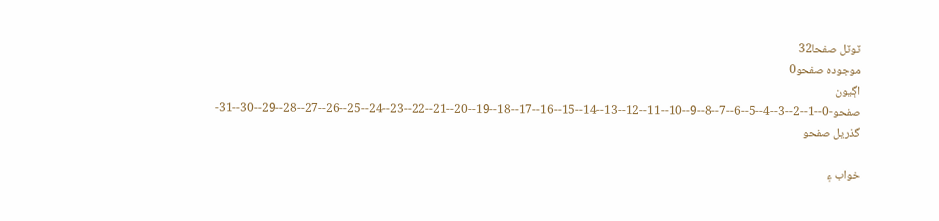ٽوٽل صفحا32
موجودہ صفحو0
اڳيون صفحو-0--1--2--3--4--5--6--7--8--9--10--11--12--13--14--15--16--17--18--19--20--21--22--23--24--25--26--27--28--29--30--31-گذريل صفحو

خواب ۽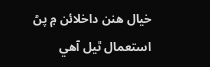خيال ھنن داخلائن ۾ پڻ استعمال ٿيل آھي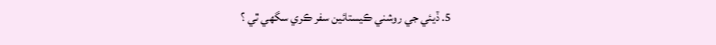5. ڏيئي جي روشني ڪيستائين سفر ڪري سگھي ٿي ؟